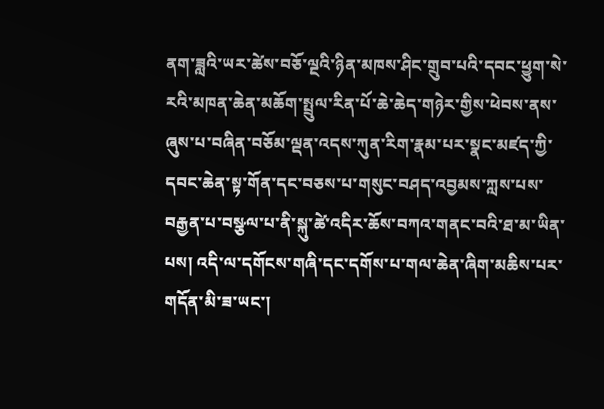ནག་ཟླའི་ཡར་ཚེས་བཅོ་ལྔའི་ཉིན་མཁས་ཤིང་གྲུབ་པའི་དབང་ཕྱུག་སེ་རའི་མཁན་ཆེན་མཆོག་སྤྲུལ་རིན་པོ་ཆེ་ཆེད་གཉེར་གྱིས་ཕེབས་ནས་ཞུས་པ་བཞིན་བཅོམ་ལྡན་འདས་ཀུན་རིག་རྣམ་པར་སྣང་མཛད་ཀྱི་དབང་ཆེན་སྟ་གོན་དང་བཅས་པ་གསུང་བཤད་འབྱམས་ཀླས་པས་བརྒྱན་པ་བསྩལ་པ་ནི་སྐུ་ཚེ་འདིར་ཆོས་བཀའ་གནང་བའི་ཐ་མ་ཡིན་པས། འདི་ལ་དགོངས་གཞི་དང་དགོས་པ་གལ་ཆེན་ཞིག་མཆིས་པར་གདོན་མི་ཟ་ཡང་།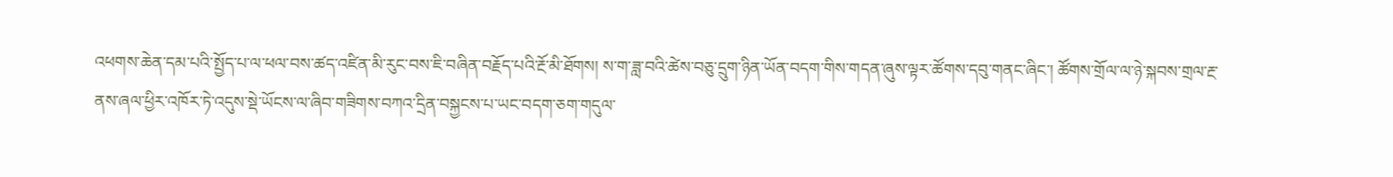འཕགས་ཆེན་དམ་པའི་སྤྱོད་པ་ལ་ཕལ་བས་ཚད་འཛིན་མི་རུང་བས་ཇི་བཞིན་བརྗོད་པའི་རྔོ་མི་ཐོགས། ས་ག་ཟླ་བའི་ཚེས་བཅུ་དྲུག་ཉིན་ཡོན་བདག་གིས་གདན་ཞུས་ལྟར་ཚོགས་དབུ་གནང་ཞིང་། ཚོགས་གྲོལ་ལ་ཉེ་སྐབས་གྲལ་རྔ་ནས་ཞལ་ཕྱིར་འཁོར་ཏེ་འདུས་སྡེ་ཡོངས་ལ་ཞིབ་གཟིགས་བཀའ་དྲིན་བསྐྱངས་པ་ཡང་བདག་ཅག་གདུལ་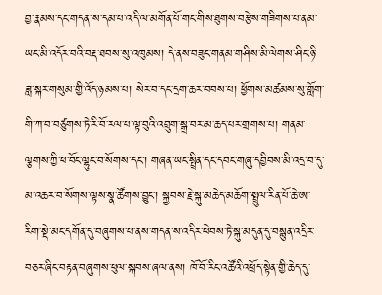བྱ་རྣམས་དང་གདན་ས་དམ་པ་འདི་ལ་མགོན་པོ་གང་གིས་ཐུགས་བརྩེས་གཟིགས་པ་ནམ་ཡང་མི་འདོར་བའི་བརྡ་ཐབས་སུ་འཁུམས། དེ་ནས་བཟུང་གནམ་གཤིས་མི་ལེགས་ཤིང་ཉི་ཟླ་སྐར་གསུམ་གྱི་འོད་ཉམས་པ། སེར་བ་དང་དྲག་ཆར་བབས་པ། ཕྱོགས་མཚམས་སུ་གློག་གི་ཀ་བ་བཙུགས་ཏེ་རི་བོ་རལ་པ་ལྟ་བུའི་འབྲུག་སྒྲ་བར་མ་ཆད་པར་གྲགས་པ། གནམ་ལྕགས་ཀྱི་ཕ་བོང་ལྷུང་བ་སོགས་དང་། གཞན་ཡང་སྤྲིན་དང་དབང་གཞུ་དབྱིབས་མི་འདྲ་བ་དུ་མ་འཆར་བ་སོགས་ལྟས་སྣ་ཚོགས་བྱུང་། སྐྱབས་རྗེ་སྐུ་མཆེད་མཆོག་སྤྲུལ་རིན་པོ་ཆེ་ཨ་རིག་སྡེ་མང་དགོན་དུ་བཞུགས་པ་ནས་གདན་ས་འདིར་ཕེབས་ཏེ་སྐུ་མདུན་དུ་བསྙུན་འདྲིར་བཅར་ཞིང་བརྟན་བཞུགས་ཕུལ་སྐབས་ཞལ་ནས། ཁོ་བོ་རིང་འཚོའི་འཕྲོད་སྟེན་གྱི་ཆེད་དུ་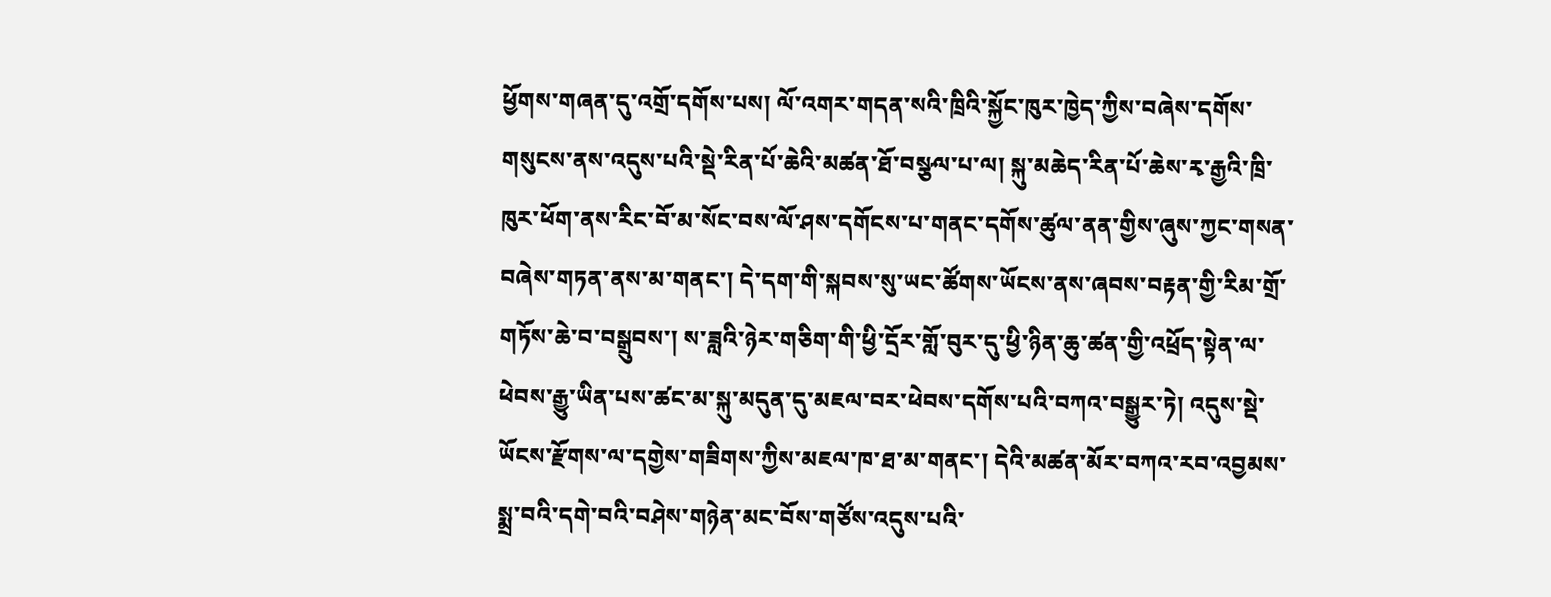ཕྱོགས་གཞན་དུ་འགྲོ་དགོས་པས། ལོ་འགར་གདན་སའི་ཁྲིའི་སྐྱོང་ཁུར་ཁྱེད་ཀྱིས་བཞེས་དགོས་གསུངས་ནས་འདུས་པའི་སྡེ་རིན་པོ་ཆེའི་མཚན་ཐོ་བསྩལ་པ་ལ། སྐུ་མཆེད་རིན་པོ་ཆེས་རྭ་རྒྱའི་ཁྲི་ཁུར་ཕོག་ནས་རིང་བོ་མ་སོང་བས་ལོ་ཤས་དགོངས་པ་གནང་དགོས་ཚུལ་ནན་གྱིས་ཞུས་ཀྱང་གསན་བཞེས་གཏན་ནས་མ་གནང་། དེ་དག་གི་སྐབས་སུ་ཡང་ཚོགས་ཡོངས་ནས་ཞབས་བརྟན་གྱི་རིམ་གྲོ་གཏོས་ཆེ་བ་བསྒྲུབས་། ས་ཟླའི་ཉེར་གཅིག་གི་ཕྱི་དྲོར་གློ་བུར་དུ་ཕྱི་ཉིན་ཆུ་ཚན་གྱི་འཕྲོད་སྟེན་ལ་ཕེབས་རྒྱུ་ཡིན་པས་ཚང་མ་སྐུ་མདུན་དུ་མཇལ་བར་ཕེབས་དགོས་པའི་བཀའ་བསྒྱུར་ཏེ། འདུས་སྡེ་ཡོངས་རྫོགས་ལ་དགྱེས་གཟིགས་ཀྱིས་མཇལ་ཁ་ཐ་མ་གནང་། དེའི་མཚན་མོར་བཀའ་རབ་འབྱམས་སྨྲ་བའི་དགེ་བའི་བཤེས་གཉེན་མང་བོས་གཙོས་འདུས་པའི་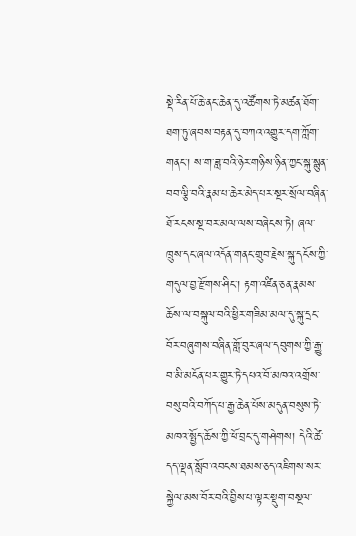སྡེ་རིན་པོ་ཆེ་ནང་ཆེན་དུ་འཚོགས་ཏེ་མཚན་ཐོག་ཐག་ཏུ་ཞབས་བརྟན་དུ་བཀའ་འགྱུར་དག་ཀློག་གནང་། ས་ག་ཟླ་བའི་ཉེར་གཉིས་ཉིན་ཀྱང་སྐུ་སྙུན་བབ་ལྕི་བའི་རྣམ་པ་ཆེར་མེད་པར་སྔར་སྲོལ་བཞིན་ཐོ་རངས་སྔ་བར་མལ་ལས་བཞེངས་ཏེ། ཞལ་ཁྲུས་དང་ཞལ་འདོན་གནང་གྲུབ་རྗེས་སྐུ་དངོས་ཀྱི་གདུལ་བྱ་རྫོགས་ཤིང་། རྟག་འཛིན་ཅན་རྣམས་ཆོས་ལ་བསྐུལ་བའི་ཕྱིར་གཟིམ་མལ་དུ་སྐུ་དྲང་བོར་བཞུགས་བཞིན་གློ་བུར་ཞལ་དབུགས་ཀྱི་རྒྱུ་བ་མི་མངོན་པར་གྱུར་ཏེ་དཔའ་བོ་མཁའ་འགྲོས་བསུ་བའི་བཀོད་པ་རྒྱ་ཆེན་པོས་མདུན་བསུས་ཏེ་མཁའ་སྤྱོད་ཆོས་ཀྱི་ཕོ་བྲང་དུ་གཤེགས། དེའི་ཚེ་དད་ལྡན་སློབ་འབངས་ཐམས་ཅད་འཇིགས་སར་སྐྱེལ་མས་བོར་བའི་བྱིས་པ་ལྟར་སྡུག་བསྔལ་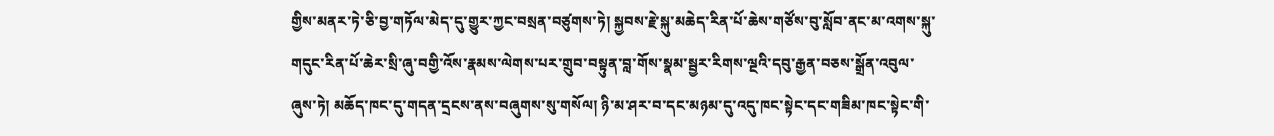གྱིས་མནར་ཏེ་ཅི་བྱ་གཏོལ་མེད་དུ་གྱུར་ཀྱང་བསྲན་བཙུགས་ཏེ། སྐྱབས་རྗེ་སྐུ་མཆེད་རིན་པོ་ཆེས་གཙོས་བུ་སློབ་ནང་མ་འགས་སྐུ་གདུང་རིན་པོ་ཆེར་སྲི་ཞུ་བགྱི་འོས་རྣམས་ལེགས་པར་གྲུབ་བསྟུན་བླ་གོས་སྣམ་སྦྱར་རིགས་ལྔའི་དབུ་རྒྱན་བཅས་སྒྲོན་འབུལ་ཞུས་ཏེ། མཆོད་ཁང་དུ་གདན་དྲངས་ནས་བཞུགས་སུ་གསོལ། ཉི་མ་ཤར་བ་དང་མཉམ་དུ་འདུ་ཁང་སྟེང་དང་གཟིམ་ཁང་སྟེང་གི་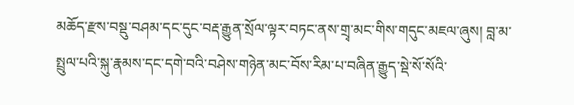མཆོད་རྫས་བསྡུ་བཤམ་དང་དུང་བརྡ་རྒྱུན་སྲོལ་ལྟར་བཏང་ནས་གྲྭ་མང་གིས་གདུང་མཇལ་ཞུས། བླ་མ་སྤྲུལ་པའི་སྐུ་རྣམས་དང་དགེ་བའི་བཤེས་གཉེན་མང་བོས་རིམ་པ་བཞིན་རྒྱུད་སྡེ་སོ་སོའི་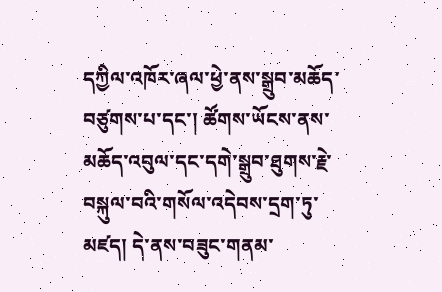དཀྱིལ་འཁོར་ཞལ་ཕྱེ་ནས་སྒྲུབ་མཆོད་བཙུགས་པ་དང་། ཚོགས་ཡོངས་ནས་མཆོད་འབུལ་དང་དགེ་སྒྲུབ་ཐུགས་རྗེ་བསྐུལ་བའི་གསོལ་འདེབས་དྲག་ཏུ་མཛད། དེ་ནས་བཟུང་གནམ་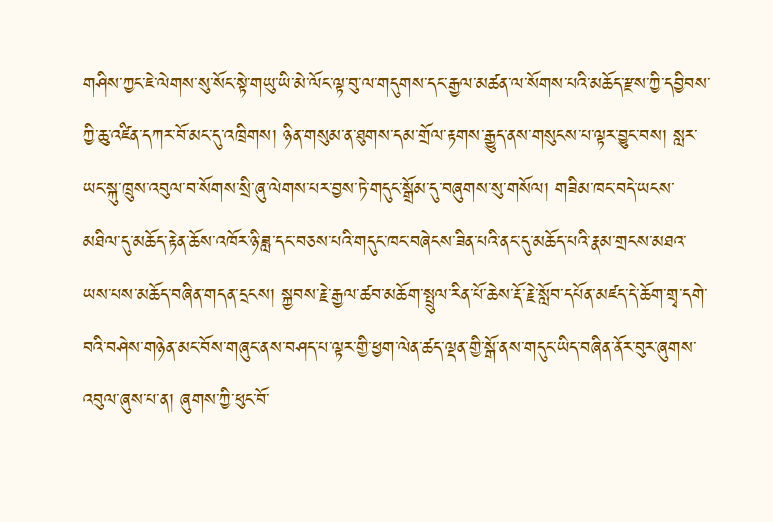གཤིས་ཀྱང་ཇེ་ལེགས་སུ་སོང་སྟེ་གཡུ་ཡི་མེ་ལོང་ལྟ་བུ་ལ་གདུགས་དང་རྒྱལ་མཚན་ལ་སོགས་པའི་མཆོད་རྫས་ཀྱི་དབྱིབས་ཀྱི་ཆུ་འཛིན་དཀར་བོ་མང་དུ་འཁྲིགས། ཉིན་གསུམ་ན་ཐུགས་དམ་གྲོལ་རྟགས་རྒྱུད་ནས་གསུངས་པ་ལྟར་བྱུང་བས། སླར་ཡང་སྐུ་ཁྲུས་འབུལ་བ་སོགས་སྲི་ཞུ་ལེགས་པར་བྱས་ཏེ་གདུང་སྒྲོམ་དུ་བཞུགས་སུ་གསོལ། གཟིམ་ཁང་བདེ་ཡངས་མཐིལ་དུ་མཆོད་རྟེན་ཆོས་འཁོར་ཉི་ཟླ་དང་བཅས་པའི་གདུང་ཁང་བཞེངས་ཟིན་པའི་ནང་དུ་མཆོད་པའི་རྣམ་གྲངས་མཐའ་ཡས་པས་མཆོད་བཞིན་གདན་དྲངས། སྐྱབས་རྗེ་རྒྱལ་ཚབ་མཆོག་སྤྲུལ་རིན་པོ་ཆེས་རྡོ་རྗེ་སློབ་དཔོན་མཛད་དེ་ཆོག་གྲྭ་དགེ་བའི་བཤེས་གཉེན་མང་བོས་གཞུང་ནས་བཤད་པ་ལྟར་གྱི་ཕྱག་ལེན་ཚད་ལྡན་གྱི་སྒོ་ནས་གདུང་ཡིད་བཞིན་ནོར་བུར་ཞུགས་འབུལ་ཞུས་པ་ན། ཞུགས་ཀྱི་ཕུང་བོ་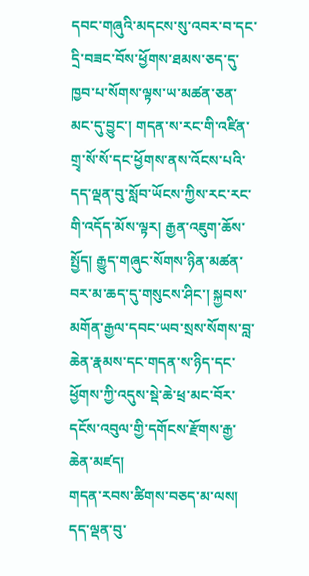དབང་གཞུའི་མདངས་སུ་འབར་བ་དང་དྲི་བཟང་བོས་ཕྱོགས་ཐམས་ཅད་དུ་ཁྱབ་པ་སོགས་ལྟས་ཡ་མཚན་ཅན་མང་དུ་བྱུང་། གདན་ས་རང་གི་འཛིན་གྲྭ་སོ་སོ་དང་ཕྱོགས་ནས་འོངས་པའི་དད་ལྡན་བུ་སློབ་ཡོངས་ཀྱིས་རང་རང་གི་འདོད་མོས་ལྟར། རྒྱན་འཇུག་ཆོས་སྤྱོད། རྒྱུད་གཞུང་སོགས་ཉིན་མཚན་བར་མ་ཆད་དུ་གསུངས་ཤིང་། སྐྱབས་མགོན་རྒྱལ་དབང་ཡབ་སྲས་སོགས་བླ་ཆེན་རྣམས་དང་གདན་ས་ཉིད་དང་ཕྱོགས་ཀྱི་འདུས་སྡེ་ཆེ་ཕྲ་མང་བོར་དངོས་འབུལ་གྱི་དགོངས་རྫོགས་རྒྱ་ཆེན་མཛད།
གདན་རབས་ཚིགས་བཅད་མ་ལས།
དད་ལྡན་བུ་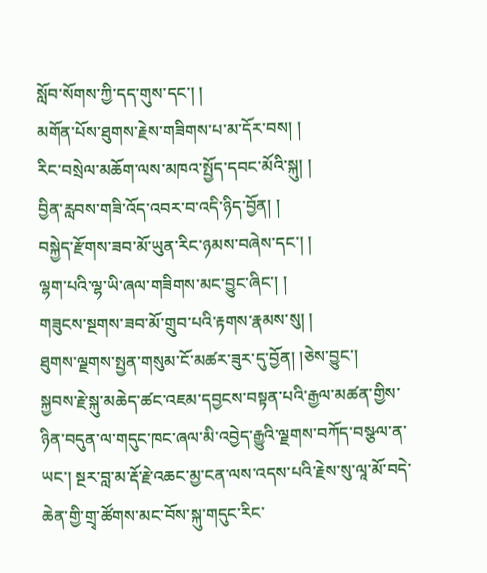སློབ་སོགས་ཀྱི་དད་གུས་དང་། །
མགོན་པོས་ཐུགས་རྗེས་གཟིགས་པ་མ་དོར་བས། །
རིང་བསྲེལ་མཆོག་ལས་མཁའ་སྤྱོད་དབང་མོའི་སྐུ། །
བྱིན་རླབས་གཟི་འོད་འབར་བ་འདི་ཉིད་བྱོན། །
བསྐྱེད་རྫོགས་ཟབ་མོ་ཡུན་རིང་ཉམས་བཞེས་དང་། །
ལྷག་པའི་ལྷ་ཡི་ཞལ་གཟིགས་མང་བྱུང་ཞིང་། །
གཟུངས་སྔགས་ཟབ་མོ་གྲུབ་པའི་རྟགས་རྣམས་སུ། །
ཐུགས་ལྗགས་སྤྱན་གསུམ་ངོ་མཚར་ཟུར་དུ་བྱོན། །ཅེས་བྱུང་།
སྐྱབས་རྗེ་སྐུ་མཆེད་ཚང་འཇམ་དབྱངས་བསྟན་པའི་རྒྱལ་མཚན་གྱིས་ཉིན་བདུན་ལ་གདུང་ཁང་ཞལ་མི་འབྱེད་རྒྱུའི་ལྗགས་བཀོད་བསྩལ་ན་ཡང་། སྔར་བླ་མ་རྡོ་རྗེ་འཆང་མྱ་ངན་ལས་འདས་པའི་རྗེས་སུ་ལཱ་མོ་བདེ་ཆེན་གྱི་གྲྭ་ཚོགས་མང་བོས་སྐུ་གདུང་རིང་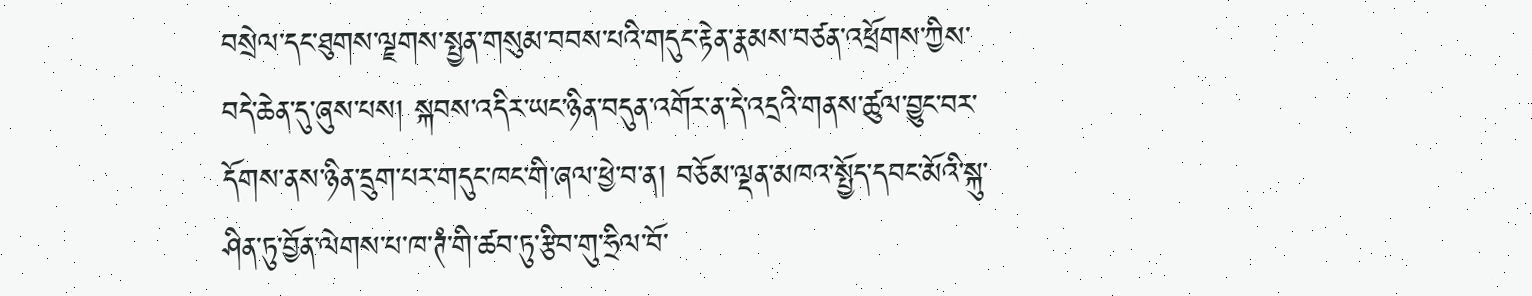བསྲེལ་དང་ཐུགས་ལྗགས་སྤྱན་གསུམ་བབས་པའི་གདུང་རྟེན་རྣམས་བཙན་འཕྲོགས་ཀྱིས་བདེ་ཆེན་དུ་ཞུས་པས། སྐབས་འདིར་ཡང་ཉིན་བདུན་འགོར་ན་དེ་འདྲའི་གནས་ཚུལ་བྱུང་བར་དོགས་ནས་ཉིན་དྲུག་པར་གདུང་ཁང་གི་ཞལ་ཕྱེ་བ་ན། བཅོམ་ལྡན་མཁའ་སྤྱོད་དབང་མོའི་སྐུ་ཤིན་ཏུ་བྱོན་ལེགས་པ་ཁ་ཊཾ་གི་ཚབ་ཏུ་རྩིབ་གུ་ཧྲིལ་བོ་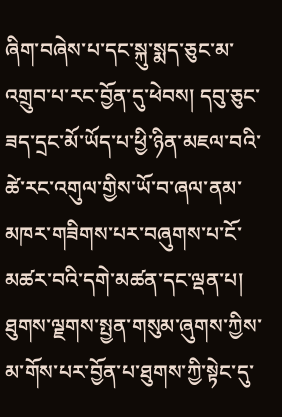ཞིག་བཞེས་པ་དང་སྐུ་སྨད་ཅུང་མ་འགྲུབ་པ་རང་བྱོན་དུ་ཕེབས། དབུ་ཅུང་ཟད་དྲང་མོ་ཡོད་པ་ཕྱི་ཉིན་མཇལ་བའི་ཚེ་རང་འགུལ་གྱིས་ཡོ་བ་ཞལ་ནམ་མཁར་གཟིགས་པར་བཞུགས་པ་ངོ་མཚར་བའི་དགེ་མཚན་དང་ལྡན་པ། ཐུགས་ལྗགས་སྤྱན་གསུམ་ཞུགས་ཀྱིས་མ་གོས་པར་བྱོན་པ་ཐུགས་ཀྱི་སྟེང་དུ་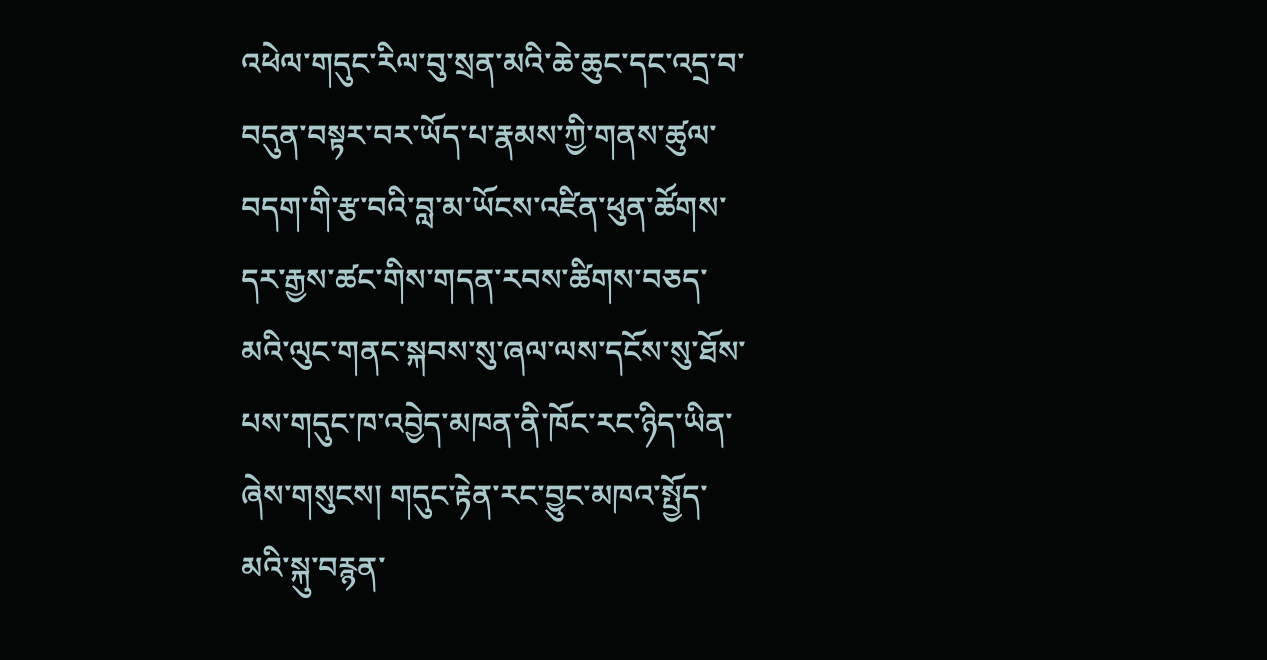འཕེལ་གདུང་རིལ་བུ་སྲན་མའི་ཆེ་ཆུང་དང་འདྲ་བ་བདུན་བསྟར་བར་ཡོད་པ་རྣམས་ཀྱི་གནས་ཚུལ་བདག་གི་རྩ་བའི་བླ་མ་ཡོངས་འཛིན་ཕུན་ཚོགས་དར་རྒྱས་ཚང་གིས་གདན་རབས་ཚིགས་བཅད་མའི་ལུང་གནང་སྐབས་སུ་ཞལ་ལས་དངོས་སུ་ཐོས་པས་གདུང་ཁ་འབྱེད་མཁན་ནི་ཁོང་རང་ཉིད་ཡིན་ཞེས་གསུངས། གདུང་རྟེན་རང་བྱུང་མཁའ་སྤྱོད་མའི་སྐུ་བརྙན་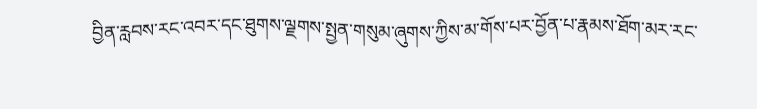བྱིན་རླབས་རང་འབར་དང་ཐུགས་ལྗགས་སྤྱན་གསུམ་ཞུགས་ཀྱིས་མ་གོས་པར་བྱོན་པ་རྣམས་ཐོག་མར་རང་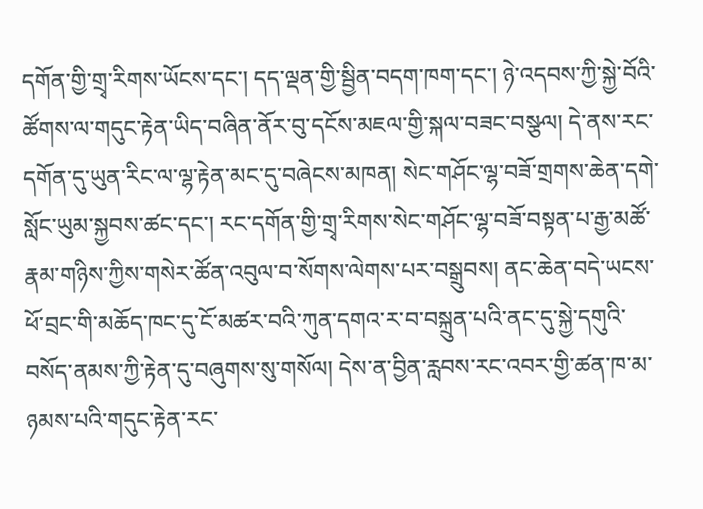དགོན་གྱི་གྲྭ་རིགས་ཡོངས་དང་། དད་ལྡན་གྱི་སྦྱིན་བདག་ཁག་དང་། ཉེ་འདབས་ཀྱི་སྐྱེ་བོའི་ཚོགས་ལ་གདུང་རྟེན་ཡིད་བཞིན་ནོར་བུ་དངོས་མཇལ་གྱི་སྐལ་བཟང་བསྩལ། དེ་ནས་རང་དགོན་དུ་ཡུན་རིང་ལ་ལྷ་རྟེན་མང་དུ་བཞེངས་མཁན། སེང་གཤོང་ལྷ་བཟོ་གྲགས་ཆེན་དགེ་སློང་ཡུམ་སྐྱབས་ཚང་དང་། རང་དགོན་གྱི་གྲྭ་རིགས་སེང་གཤོང་ལྷ་བཟོ་བསྟན་པ་རྒྱ་མཚོ་རྣམ་གཉིས་ཀྱིས་གསེར་ཚོན་འབུལ་བ་སོགས་ལེགས་པར་བསྒྲུབས། ནང་ཆེན་བདེ་ཡངས་ཕོ་བྲང་གི་མཆོད་ཁང་དུ་ངོ་མཚར་བའི་ཀུན་དགའ་ར་བ་བསྐྲུན་པའི་ནང་དུ་སྐྱེ་དགུའི་བསོད་ནམས་ཀྱི་རྟེན་དུ་བཞུགས་སུ་གསོལ། དེས་ན་བྱིན་རླབས་རང་འབར་གྱི་ཚན་ཁ་མ་ཉམས་པའི་གདུང་རྟེན་རང་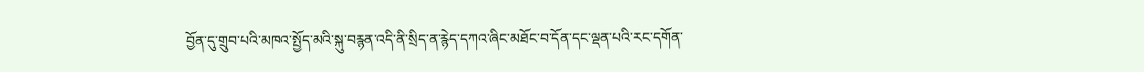བྱོན་དུ་གྲུབ་པའི་མཁའ་སྤྱོད་མའི་སྐུ་བརྙན་འདི་ནི་སྲིད་ན་རྙེད་དཀའ་ཞིང་མཐོང་བ་དོན་དང་ལྡན་པའི་རང་དགོན་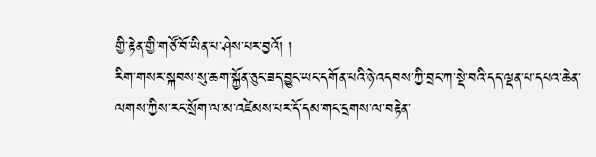གྱི་རྟེན་གྱི་གཙོ་བོ་ཡིན་པ་ཤེས་པར་བྱའོ། །
རིག་གསར་སྐབས་སུ་ཆག་སྐྱོན་ཅུང་ཟད་བྱུང་ཡང་དགོན་པའི་ཉེ་འདབས་ཀྱི་བྲང་ཀ་སྡེ་བའི་དད་ལྡན་པ་དཔའ་ཆེན་ལགས་ཀྱིས་རང་སྲོག་ལ་མ་འཛེམས་པར་དོ་དམ་གང་དྲགས་ལ་བརྟེན་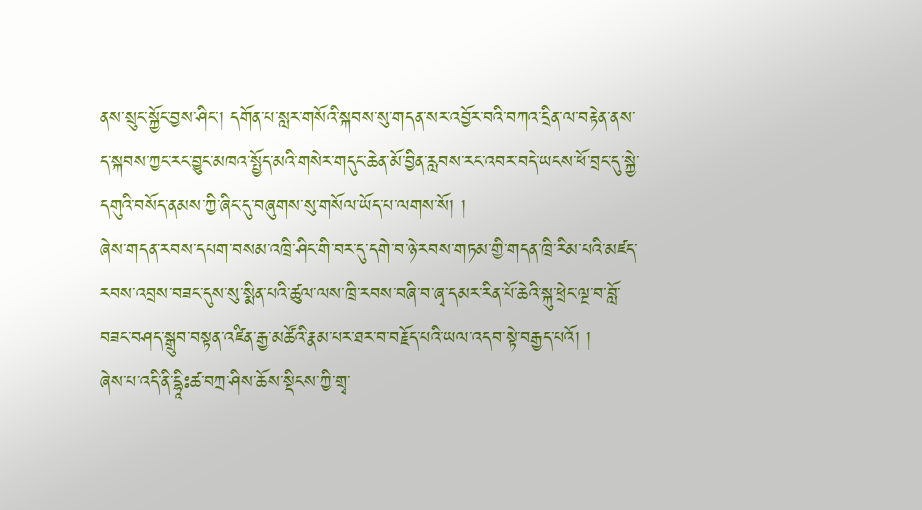ནས་སྲུང་སྐྱོང་བྱས་ཤིང་། དགོན་པ་སླར་གསོའི་སྐབས་སུ་གདན་སར་འབྱོར་བའི་བཀའ་དྲིན་ལ་བརྟེན་ནས་ད་སྐབས་ཀྱང་རང་བྱུང་མཁའ་སྤྱོད་མའི་གསེར་གདུང་ཆེན་མོ་བྱིན་རླབས་རང་འབར་བདེ་ཡངས་ཕོ་བྲང་དུ་སྐྱེ་དགུའི་བསོད་ནམས་ཀྱི་ཞིང་དུ་བཞུགས་སུ་གསོལ་ཡོད་པ་ལགས་སོ། །
ཞེས་གདན་རབས་དཔག་བསམ་འཁྲི་ཤིང་གི་བར་དུ་དགེ་བ་ཉེ་རབས་གཏམ་གྱི་གདན་ཁྲི་རིམ་པའི་མཛད་རབས་འབྲས་བཟང་དུས་སུ་སྨིན་པའི་ཚུལ་ལས་ཁྲི་རབས་བཞི་བ་ཞྭ་དམར་རིན་པོ་ཆེའི་སྐུ་ཕྲེང་ལྔ་བ་བློ་བཟང་བཤད་སྒྲུབ་བསྟན་འཛིན་རྒྱ་མཚོའི་རྣམ་པར་ཐར་བ་བརྗོད་པའི་ཡལ་འདབ་སྟེ་བརྒྱད་པའོ། །
ཞེས་པ་འདི་ནི་དྷཱིཿཚ་བཀྲ་ཤིས་ཆོས་སྡིངས་ཀྱི་གྲྭ་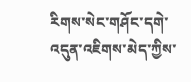རིགས་སེང་གཤོང་དགེ་འདུན་འཇིགས་མེད་ཀྱིས་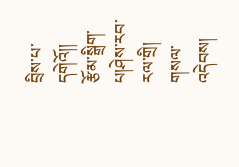བྲིས་པ་དགེའོ།།
རྩོམ་སྒྲིག་པ།ཤེས་རབ་རལ་གྲི།
གསལ་འདེབས།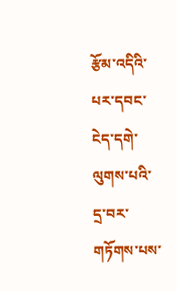རྩོམ་འདིའི་པར་དབང་ངེད་དགེ་ལུགས་པའི་དྲ་བར་གཏོགས་པས་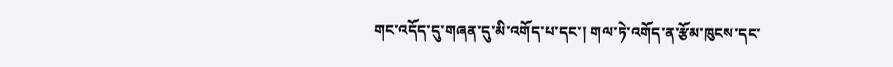གང་འདོད་དུ་གཞན་དུ་མི་འགོད་པ་དང་། གལ་ཏེ་འགོད་ན་རྩོམ་ཁུངས་དང་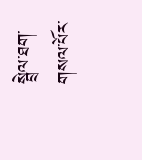སྦྲེལ་ཐག་གསལ་པོར་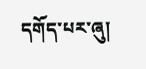དགོད་པར་ཞུ།